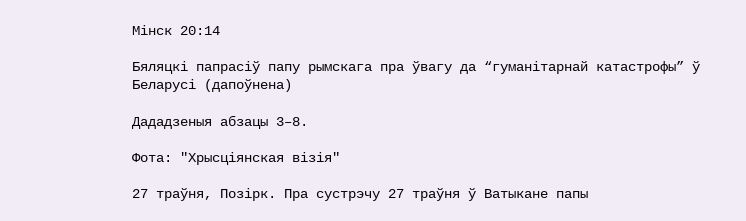Мінск 20:14

Бяляцкі папрасіў папу рымскага пра ўвагу да “гуманітарнай катастрофы” ў Беларусі (дапоўнена)

Дададзеныя абзацы 3–8.

Фота: "Хрысціянская візія"

27 траўня, Позірк. Пра сустрэчу 27 траўня ў Ватыкане папы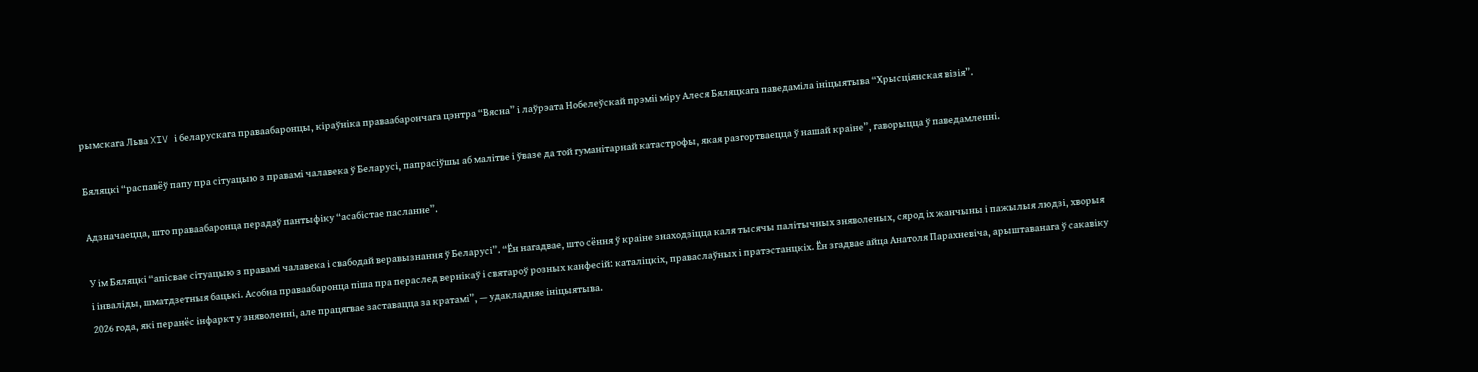рымскага Льва XIV і беларускага праваабаронцы, кіраўніка праваабарончага цэнтра “Вясна” і лаўрэата Нобелеўскай прэміі міру Алеся Бяляцкага паведаміла ініцыятыва “Хрысціянская візія”.

Бяляцкі “распавёў папу пра сітуацыю з правамі чалавека ў Беларусі, папрасіўшы аб малітве і ўвазе да той гуманітарнай катастрофы, якая разгортваецца ў нашай краіне”, гаворыцца ў паведамленні.

Адзначаецца, што праваабаронца перадаў пантыфіку “асабістае пасланне”.

У ім Бяляцкі “апісвае сітуацыю з правамі чалавека і свабодай веравызнання ў Беларусі”. “Ён нагадвае, што сёння ў краіне знаходзіцца каля тысячы палітычных зняволеных, сярод іх жанчыны і пажылыя людзі, хворыя і інваліды, шматдзетныя бацькі. Асобна праваабаронца піша пра пераслед вернікаў і святароў розных канфесій: каталіцкіх, праваслаўных і пратэстанцкіх. Ён згадвае айца Анатоля Парахневіча, арыштаванага ў сакавіку 2026 года, які перанёс інфаркт у зняволенні, але працягвае заставацца за кратамі”, — удакладняе ініцыятыва.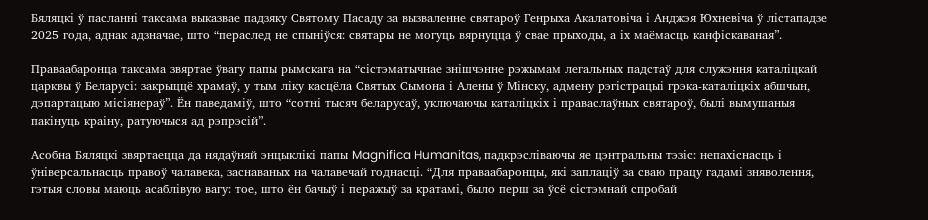Бяляцкі ў пасланні таксама выказвае падзяку Святому Пасаду за вызваленне святароў Генрыха Акалатовіча і Анджэя Юхневіча ў лістападзе 2025 года, аднак адзначае, што “пераслед не спыніўся: святары не могуць вярнуцца ў свае прыходы, а іх маёмасць канфіскаваная”.

Праваабаронца таксама звяртае ўвагу папы рымскага на “сістэматычнае знішчэнне рэжымам легальных падстаў для служэння каталіцкай царквы ў Беларусі: закрыццё храмаў, у тым ліку касцёла Святых Сымона і Алены ў Мінску, адмену рэгістрацыі грэка-каталіцкіх абшчын, дэпартацыю місіянераў”. Ён паведаміў, што “сотні тысяч беларусаў, уключаючы каталіцкіх і праваслаўных святароў, былі вымушаныя пакінуць краіну, ратуючыся ад рэпрэсій”.

Асобна Бяляцкі звяртаецца да нядаўняй энцыклікі папы Magnifica Humanitas, падкрэсліваючы яе цэнтральны тэзіс: непахіснасць і ўніверсальнасць правоў чалавека, заснаваных на чалавечай годнасці. “Для праваабаронцы, які заплаціў за сваю працу гадамі зняволення, гэтыя словы маюць асаблівую вагу: тое, што ён бачыў і перажыў за кратамі, было перш за ўсё сістэмнай спробай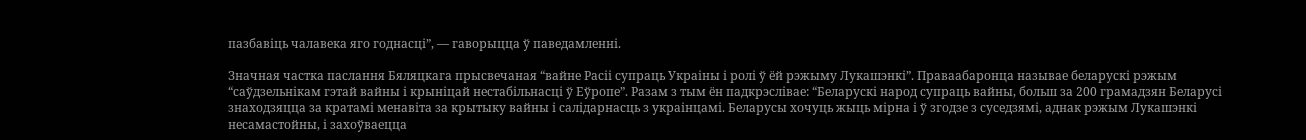пазбавіць чалавека яго годнасці”, — гаворыцца ў паведамленні.

Значная частка паслання Бяляцкага прысвечаная “вайне Расіі супраць Украіны і ролі ў ёй рэжыму Лукашэнкі”. Праваабаронца называе беларускі рэжым “саўдзельнікам гэтай вайны і крыніцай нестабільнасці ў Еўропе”. Разам з тым ён падкрэслівае: “Беларускі народ супраць вайны, больш за 200 грамадзян Беларусі знаходзяцца за кратамі менавіта за крытыку вайны і салідарнасць з украінцамі. Беларусы хочуць жыць мірна і ў згодзе з суседзямі, аднак рэжым Лукашэнкі несамастойны, і захоўваецца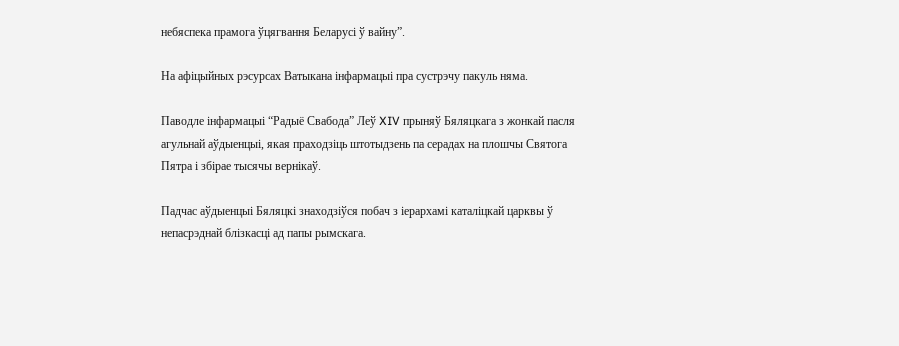небяспека прамога ўцягвання Беларусі ў вайну”.

На афіцыйных рэсурсах Ватыкана інфармацыі пра сустрэчу пакуль няма.

Паводле інфармацыі “Радыё Свабода” Леў XIV прыняў Бяляцкага з жонкай пасля агульнай аўдыенцыі, якая праходзіць штотыдзень па серадах на плошчы Святога Пятра і збірае тысячы вернікаў.

Падчас аўдыенцыі Бяляцкі знаходзіўся побач з іерархамі каталіцкай царквы ў непасрэднай блізкасці ад папы рымскага.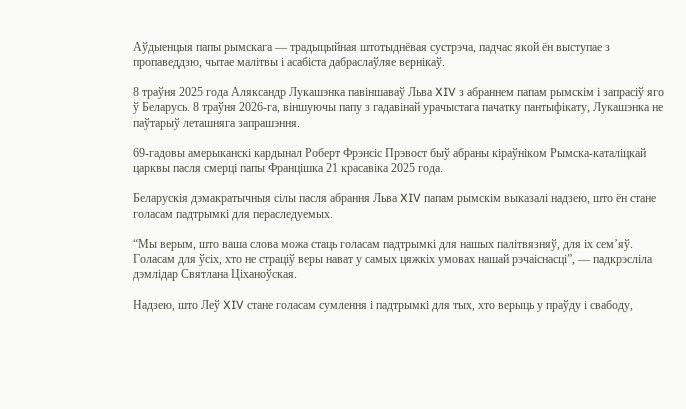Аўдыенцыя папы рымскага — традыцыйная штотыднёвая сустрэча, падчас якой ён выступае з пропаведдзю, чытае малітвы і асабіста дабраслаўляе вернікаў.

8 траўня 2025 года Аляксандр Лукашэнка павіншаваў Льва XIV з абраннем папам рымскім і запрасіў яго ў Беларусь. 8 траўня 2026-га, віншуючы папу з гадавінай урачыстага пачатку пантыфікату, Лукашэнка не паўтарыў леташняга запрашэння.

69-гадовы амерыканскі кардынал Роберт Фрэнсіс Прэвост быў абраны кіраўніком Рымска-каталіцкай царквы пасля смерці папы Францішка 21 красавіка 2025 года.

Беларускія дэмакратычныя сілы пасля абрання Льва XIV папам рымскім выказалі надзею, што ён стане голасам падтрымкі для пераследуемых.

“Мы верым, што ваша слова можа стаць голасам падтрымкі для нашых палітвязняў, для іх сем’яў. Голасам для ўсіх, хто не страціў веры нават у самых цяжкіх умовах нашай рэчаіснасці”, — падкрэсліла дэмлідар Святлана Ціханоўская.

Надзею, што Леў XIV стане голасам сумлення і падтрымкі для тых, хто верыць у праўду і свабоду,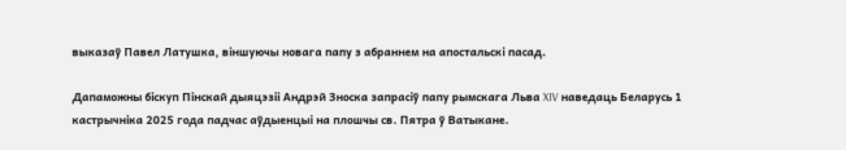выказаў Павел Латушка, віншуючы новага папу з абраннем на апостальскі пасад.

Дапаможны біскуп Пінскай дыяцэзіі Андрэй Зноска запрасіў папу рымскага Льва XIV наведаць Беларусь 1 кастрычніка 2025 года падчас аўдыенцыі на плошчы св. Пятра ў Ватыкане.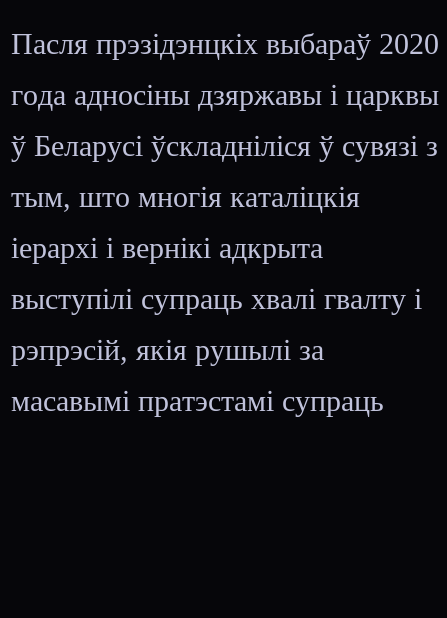Пасля прэзідэнцкіх выбараў 2020 года адносіны дзяржавы і царквы ў Беларусі ўскладніліся ў сувязі з тым, што многія каталіцкія іерархі і вернікі адкрыта выступілі супраць хвалі гвалту і рэпрэсій, якія рушылі за масавымі пратэстамі супраць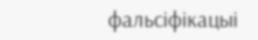фальсіфікацыі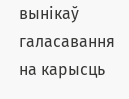вынікаў галасавання на карысць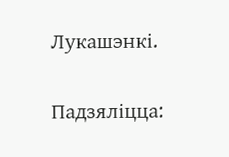Лукашэнкі.

Падзяліцца: